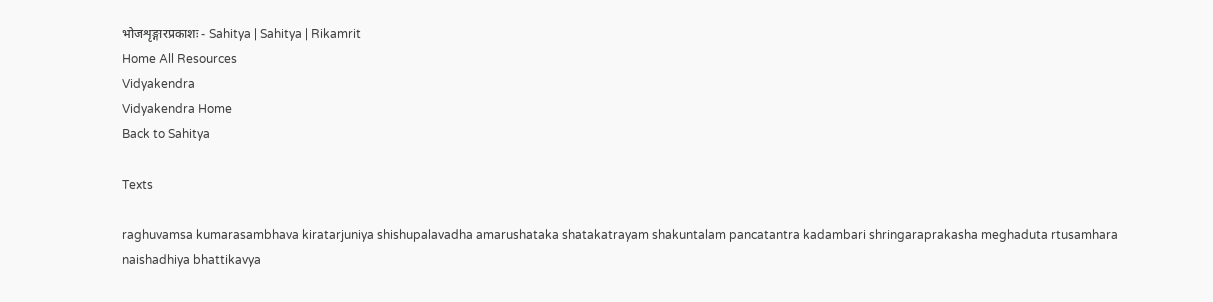भोजशृङ्गारप्रकाशः - Sahitya | Sahitya | Rikamrit
Home All Resources
Vidyakendra
Vidyakendra Home
Back to Sahitya

Texts

raghuvamsa kumarasambhava kiratarjuniya shishupalavadha amarushataka shatakatrayam shakuntalam pancatantra kadambari shringaraprakasha meghaduta rtusamhara naishadhiya bhattikavya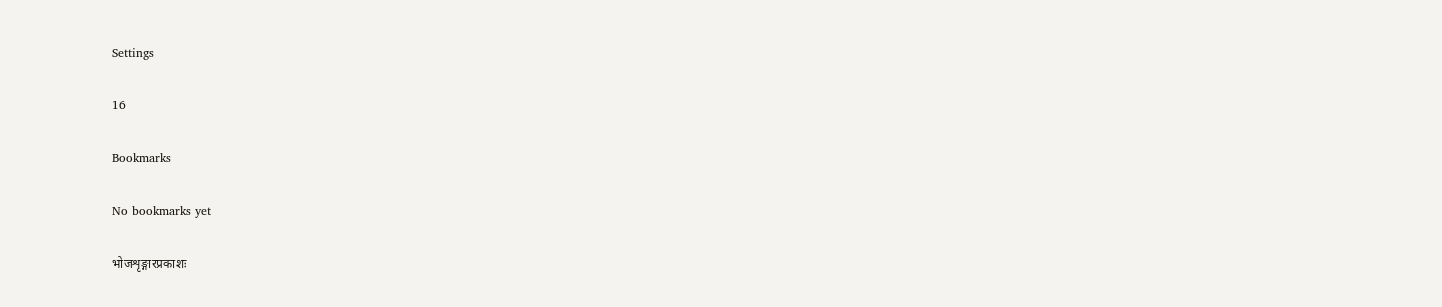Settings

16

Bookmarks

No bookmarks yet

भोजशृङ्गारप्रकाशः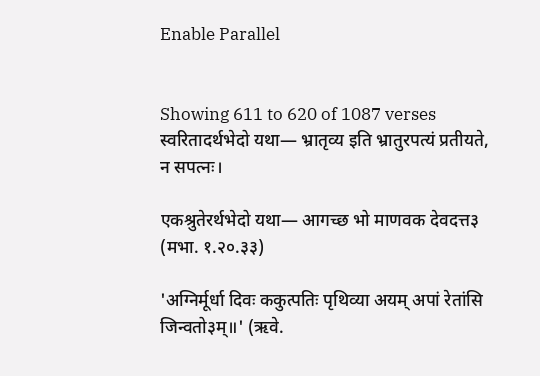Enable Parallel


Showing 611 to 620 of 1087 verses
स्वरितादर्थभेदो यथा— भ्रातृव्य इति भ्रातुरपत्यं प्रतीयते, न सपत्‍नः।

एकश्रुतेरर्थभेदो यथा— आगच्छ भो माणवक देवदत्त३ (मभा. १.२०.३३)

'अग्‍निर्मूर्धा दिवः ककुत्पतिः पृथिव्या अयम् अपां रेतांसि जिन्वतो३म्॥' (ऋवे.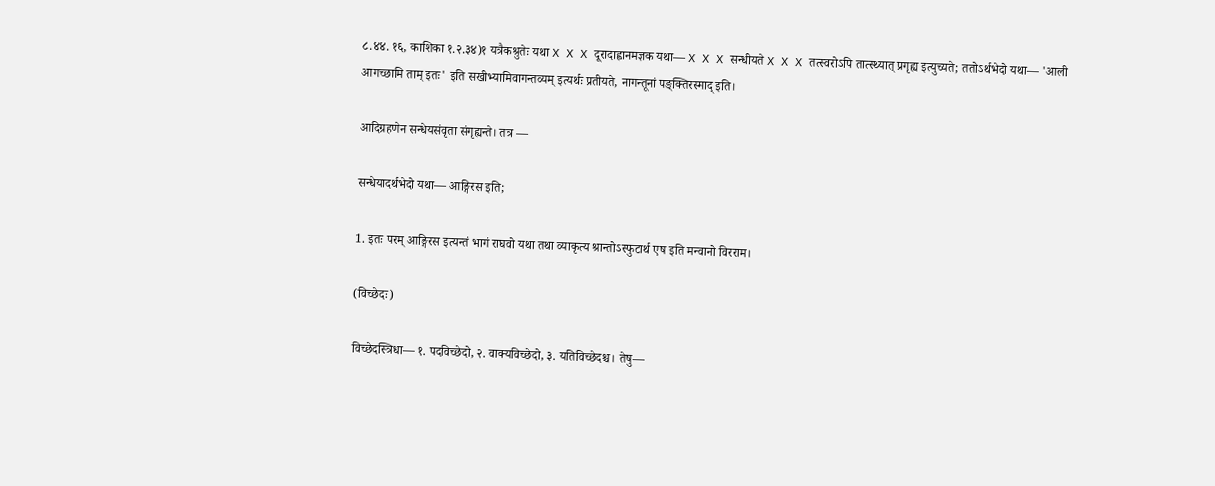८.४४. १६, काशिका १.२.३४)१ यत्रैकश्रुतेः यथा X X X दूरादाह्वानमज्ञक यथा— X X X सन्धीयते X X X तत्स्वरोऽपि तात्स्थ्यात् प्रगृह्य इत्युच्यते; ततोऽर्थभेदो यथा— 'आली आगच्छामि ताम् इतः' इति सखीभ्यामिवागन्तव्यम् इत्यर्थः प्रतीयते, नागन्तूनां पङ्क्तिरस्माद् इति।

आदिग्रहणेन सन्धेयसंवृता संगृह्यन्ते। तत्र —

सन्धेयादर्थभेदो यथा— आङ्गिरस इति;

1. इतः परम् आङ्गिरस इत्यन्तं भागं राघवो यथा तथा व्याकृत्य श्रान्तोऽस्फुटार्थ एष इति मन्वानो विरराम।

(विच्छेदः)

विच्छेदस्त्रिधा— १. पदविच्छेदो, २. वाक्यविच्छेदो, ३. यतिविच्छेदश्च। तेषु—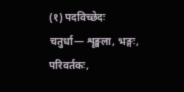(१) पदविच्छेदः चतुर्धा— शृङ्खला, भङ्गः, परिवर्तकः,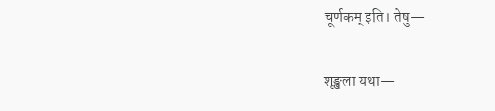चूर्णकम् इति। तेषु—

शृङ्खला यथा—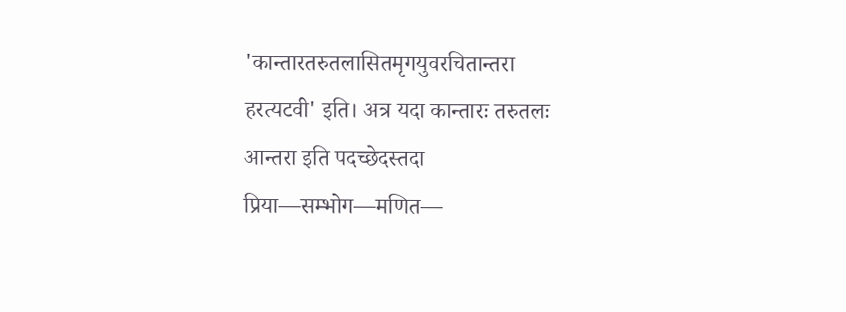'कान्तारतरुतलासितमृगयुवरचितान्तरा हरत्यटवी' इति। अत्र यदा कान्तारः तरुतलः आन्तरा इति पदच्छेदस्तदा प्रिया—सम्भोग—मणित—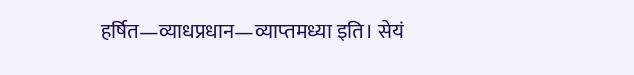हर्षित—व्याधप्रधान—व्याप्‍तमध्या इति। सेयं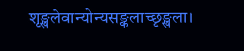शृङ्खलेवान्योन्यसङ्कलाच्छृङ्खला।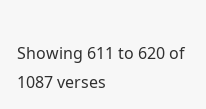Showing 611 to 620 of 1087 verses